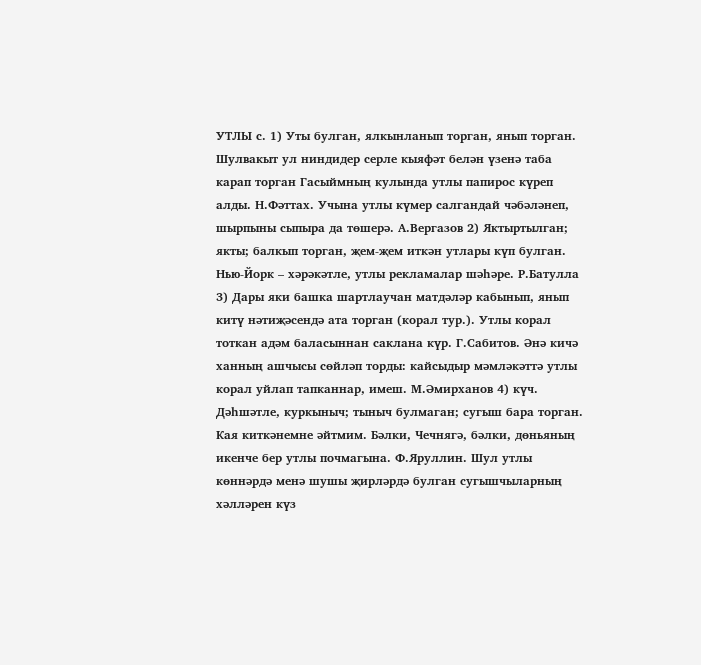УТЛЫ с. 1) Уты булган, ялкынланып торган, янып торган. Шулвакыт ул ниндидер серле кыяфәт белән үзенә таба карап торган Гасыймның кулында утлы папирос күреп алды. Н.Фәттах. Учына утлы күмер салгандай чәбәләнеп, шырпыны сыпыра да төшерә. А.Вергазов 2) Яктыртылган; якты; балкып торган, җем-җем иткән утлары күп булган. Нью-Йорк – хәрәкәтле, утлы рекламалар шәһәре. Р.Батулла 3) Дары яки башка шартлаучан матдәләр кабынып, янып китү нәтиҗәсендә ата торган (корал тур.). Утлы корал тоткан адәм баласыннан саклана күр. Г.Сабитов. Әнә кичә ханның ашчысы сөйләп торды: кайсыдыр мәмләкәттә утлы корал уйлап тапканнар, имеш. М.Әмирханов 4) күч. Дәһшәтле, куркыныч; тыныч булмаган; сугыш бара торган. Кая киткәнемне әйтмим. Бәлки, Чечнягә, бәлки, дөньяның икенче бер утлы почмагына. Ф.Яруллин. Шул утлы көннәрдә менә шушы җирләрдә булган сугышчыларның хәлләрен күз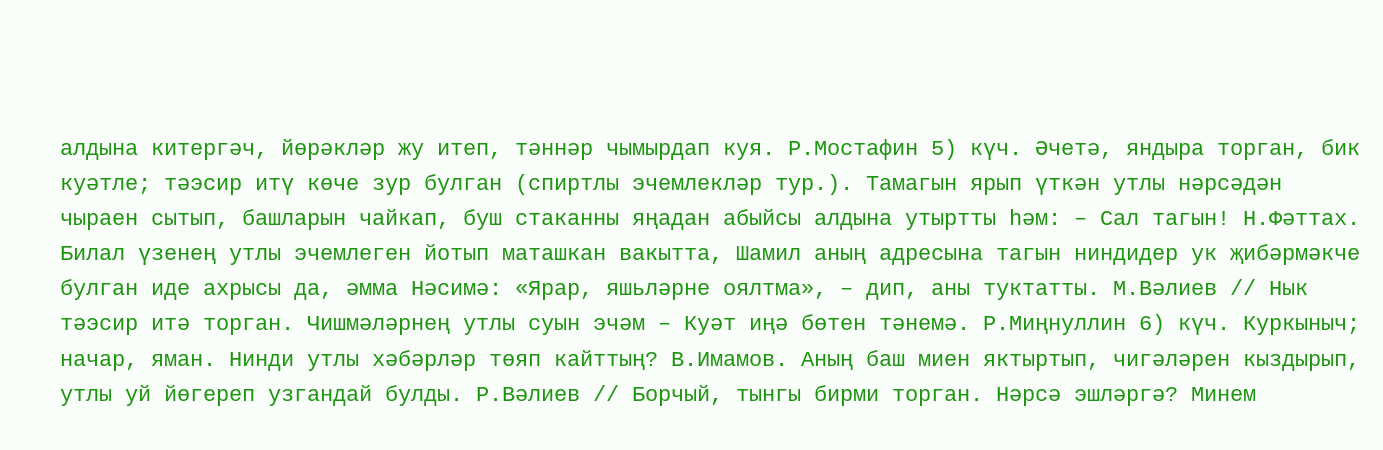алдына китергәч, йөрәкләр жу итеп, тәннәр чымырдап куя. Р.Мостафин 5) күч. Әчетә, яндыра торган, бик куәтле; тәэсир итү көче зур булган (спиртлы эчемлекләр тур.). Тамагын ярып үткән утлы нәрсәдән чыраен сытып, башларын чайкап, буш стаканны яңадан абыйсы алдына утыртты һәм: – Сал тагын! Н.Фәттах. Билал үзенең утлы эчемлеген йотып маташкан вакытта, Шамил аның адресына тагын ниндидер ук җибәрмәкче булган иде ахрысы да, әмма Нәсимә: «Ярар, яшьләрне оялтма», – дип, аны туктатты. М.Вәлиев // Нык тәэсир итә торган. Чишмәләрнең утлы суын эчәм – Куәт иңә бөтен тәнемә. Р.Миңнуллин 6) күч. Куркыныч; начар, яман. Нинди утлы хәбәрләр төяп кайттың? В.Имамов. Аның баш миен яктыртып, чигәләрен кыздырып, утлы уй йөгереп узгандай булды. Р.Вәлиев // Борчый, тынгы бирми торган. Нәрсә эшләргә? Минем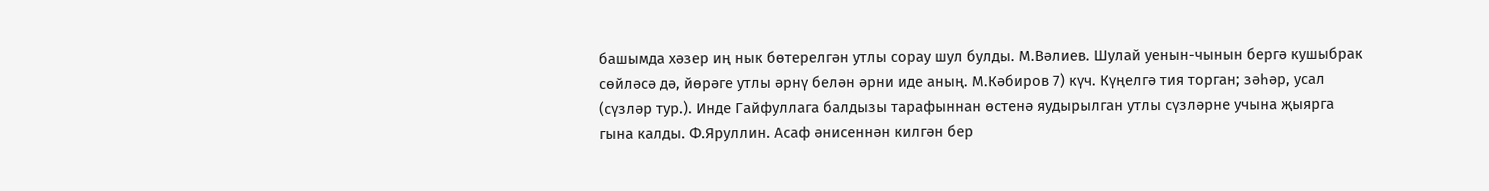башымда хәзер иң нык бөтерелгән утлы сорау шул булды. М.Вәлиев. Шулай уенын-чынын бергә кушыбрак сөйләсә дә, йөрәге утлы әрнү белән әрни иде аның. М.Кәбиров 7) күч. Күңелгә тия торган; зәһәр, усал (сүзләр тур.). Инде Гайфуллага балдызы тарафыннан өстенә яудырылган утлы сүзләрне учына җыярга гына калды. Ф.Яруллин. Асаф әнисеннән килгән бер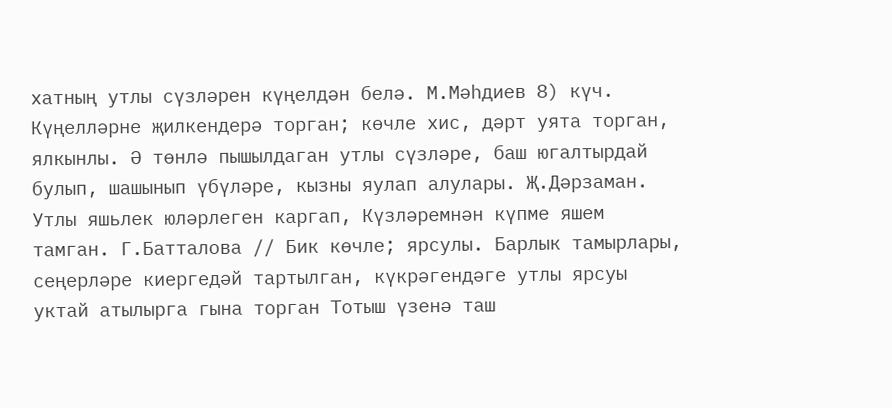хатның утлы сүзләрен күңелдән белә. М.Мәһдиев 8) күч. Күңелләрне җилкендерә торган; көчле хис, дәрт уята торган, ялкынлы. Ә төнлә пышылдаган утлы сүзләре, баш югалтырдай булып, шашынып үбүләре, кызны яулап алулары. Җ.Дәрзаман. Утлы яшьлек юләрлеген каргап, Күзләремнән күпме яшем тамган. Г.Батталова // Бик көчле; ярсулы. Барлык тамырлары, сеңерләре киергедәй тартылган, күкрәгендәге утлы ярсуы уктай атылырга гына торган Тотыш үзенә таш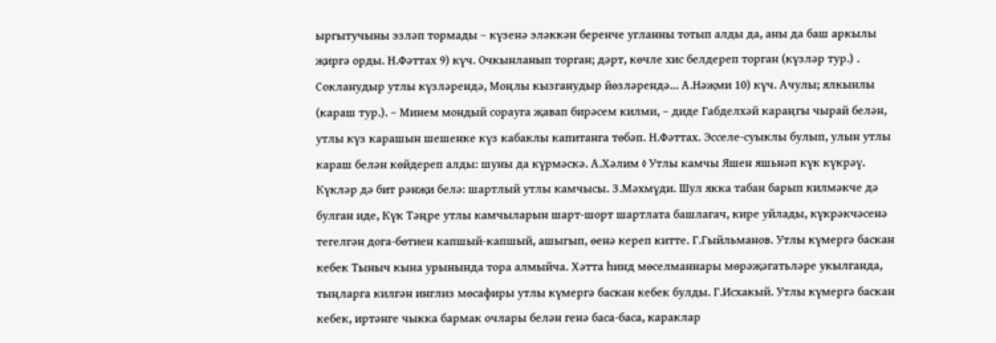ыргытучыны эзләп тормады – күзенә эләккән беренче угланны тотып алды да, аны да баш аркылы җиргә орды. Н.Фәттах 9) күч. Очкынланып торган; дәрт, көчле хис белдереп торган (күзләр тур.) . Сокланудыр утлы күзләрендә, Моңлы кызганудыр йөзләрендә... А.Нәҗми 10) күч. Ачулы; ялкынлы (караш тур.). – Минем мондый сорауга җавап бирәсем килми, – диде Габделхәй караңгы чырай белән, утлы күз карашын шешенке күз кабаклы капитанга төбәп. Н.Фәттах. Эсселе-суыклы булып, улын утлы караш белән көйдереп алды: шуны да күрмәскә. А.Хәлим ◊ Утлы камчы Яшен яшьнәп күк күкрәү. Күкләр дә бит рәнҗи белә: шартлый утлы камчысы. З.Мәхмүди. Шул якка табан барып килмәкче дә булган иде, Күк Тәңре утлы камчыларын шарт-шорт шартлата башлагач, кире уйлады, күкрәкчәсенә тегелгән дога-бөтиен капшый-капшый, ашыгып, өенә кереп китте. Г.Гыйльманов. Утлы күмергә баскан кебек Тыныч кына урынында тора алмыйча. Хәтта һинд мөселманнары мөрәҗәгатьләре укылганда, тыңларга килгән инглиз мөсафиры утлы күмергә баскан кебек булды. Г.Исхакый. Утлы күмергә баскан кебек, иртәнге чыкка бармак очлары белән генә баса-баса, караклар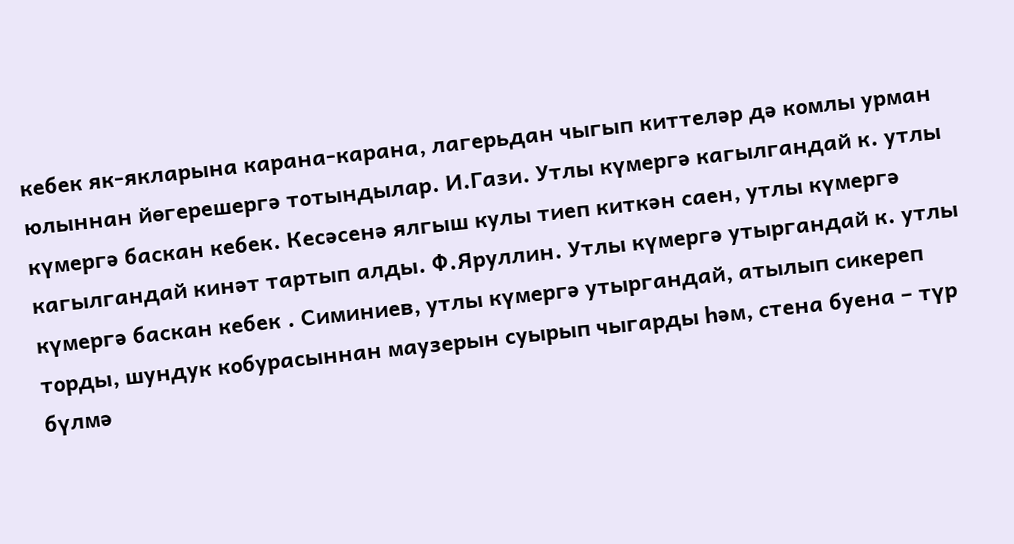кебек як-якларына карана-карана, лагерьдан чыгып киттеләр дә комлы урман юлыннан йөгерешергә тотындылар. И.Гази. Утлы күмергә кагылгандай к. утлы күмергә баскан кебек. Кесәсенә ялгыш кулы тиеп киткән саен, утлы күмергә кагылгандай кинәт тартып алды. Ф.Яруллин. Утлы күмергә утыргандай к. утлы күмергә баскан кебек . Симиниев, утлы күмергә утыргандай, атылып сикереп торды, шундук кобурасыннан маузерын суырып чыгарды һәм, стена буена – түр бүлмә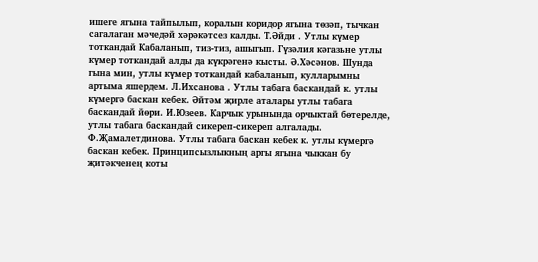ишеге ягына тайпылып, коралын коридор ягына төзәп, тычкан сагалаган мәчедәй хәрәкәтсез калды. Т.Әйди . Утлы күмер тоткандай Кабаланып, тиз-тиз, ашыгып. Гүзәлия кәгазьне утлы күмер тоткандай алды да күкрәгенә кысты. Ә.Хәсәнов. Шунда гына мин, утлы күмер тоткандай кабаланып, кулларымны артыма яшердем. Л.Ихсанова . Утлы табага баскандай к. утлы күмергә баскан кебек. Әйтәм җирле аталары утлы табага баскандай йөри. И.Юзеев. Карчык урынында орчыктай бөтерелде, утлы табага баскандай сикереп-сикереп алгалады. Ф.Җамалетдинова. Утлы табага баскан кебек к. утлы күмергә баскан кебек. Принципсызлыкның аргы ягына чыккан бу җитәкченең коты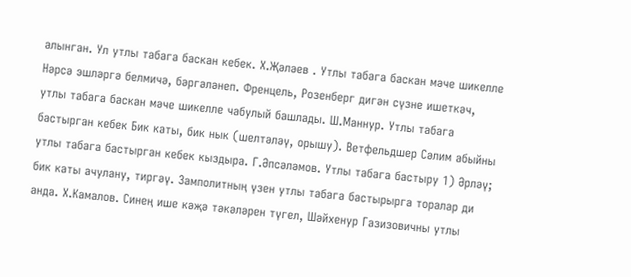алынган. Ул утлы табага баскан кебек. Х.Җәләев . Утлы табага баскан мәче шикелле Нәрсә эшләргә белмичә, бәргәләнеп. Френцель, Розенберг дигән сүзне ишеткәч, утлы табага баскан мәче шикелле чабулый башлады. Ш.Маннур. Утлы табага бастырган кебек Бик каты, бик нык (шелтәләү, орышу). Ветфельдшер Сәлим абыйны утлы табага бастырган кебек кыздыра. Г.Әпсәләмов. Утлы табага бастыру 1) Әрләү; бик каты ачулану, тиргәү. Замполитның үзен утлы табага бастырырга торалар ди анда. Х.Камалов. Синең ише кәҗә тәкәләрен түгел, Шәйхенур Газизовичны утлы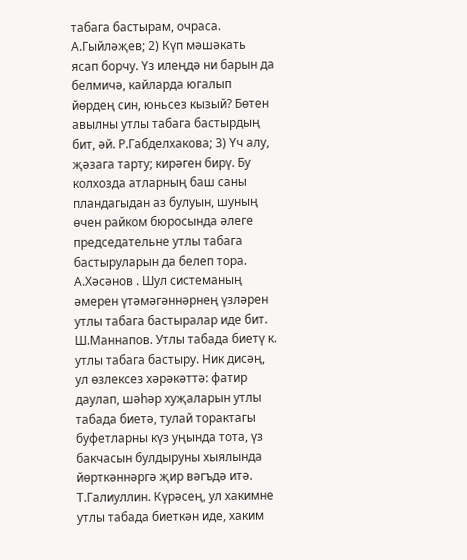табага бастырам, очраса. А.Гыйләҗев; 2) Күп мәшәкать ясап борчу. Үз илеңдә ни барын да белмичә, кайларда югалып йөрдең син, юньсез кызый? Бөтен авылны утлы табага бастырдың бит, әй. Р.Габделхакова; 3) Үч алу, җәзага тарту; кирәген бирү. Бу колхозда атларның баш саны пландагыдан аз булуын, шуның өчен райком бюросында әлеге председательне утлы табага бастыруларын да белеп тора. А.Хәсәнов . Шул системаның әмерен үтәмәгәннәрнең үзләрен утлы табага бастыралар иде бит. Ш.Маннапов. Утлы табада биетү к. утлы табага бастыру. Ник дисәң, ул өзлексез хәрәкәттә: фатир даулап, шәһәр хуҗаларын утлы табада биетә, тулай торактагы буфетларны күз уңында тота, үз бакчасын булдыруны хыялында йөрткәннәргә җир вәгъдә итә. Т.Галиуллин. Күрәсең, ул хакимне утлы табада биеткән иде, хаким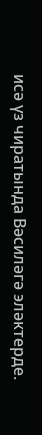исә үз чиратында Вәсиләгә эләктерде.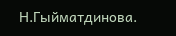Н.Гыйматдинова.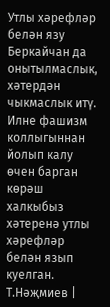Утлы хәрефләр белән язу Беркайчан да онытылмаслык, хәтердән чыкмаслык итү. Илне фашизм коллыгыннан йолып калу өчен барган көрәш халкыбыз хәтеренә утлы хәрефләр белән язып куелган. Т.Нәҗмиев |